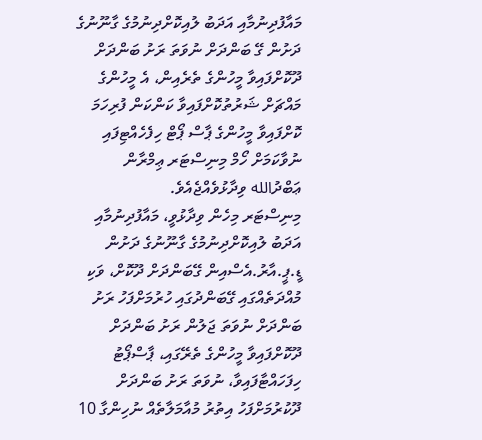މައާފުދިނުމާއި އަދަބު ލުއިކޮށްދިނުމުގެ ގާނޫނުގެ ދަށުން ގޭ ބަންދަށް ނުވަތަ ރަށު ބަންދަށް ދޫކޮށްފައިވާ މީހުންގެ ތެރެއިން، އެ މީހުންގެ މައްޗަށް ޝަރުތުކޮށްފައިވާ ކަންކަން ފުރިހަމަ ކޮށްފައިވާ މީހުންގެ ޕާސް ޕޯޓް ހިފެހެއްޓިފައި ނުވާކަމަށް ހޯމް މިނިސްޓަރ ޢިމްރާން ޢަބްދުالله ވިދާޅުވެއްޖެއެވެ.
މިނިސްޓަރ މިހެން ވިދާޅުވީ، މައާފުދިނުމާއި އަދަބު ލުއިކޮށްދިނުމުގެ ގާނޫނުގެ ދަށުން ޑީ.ޕީ.އާރު.އެސްއިން ގޭބަންދަށް ދޫކޮށް، ވަކި މުއްދަތެއްގައި ގޭބަންދުގައި ހުރުމަށްފަހު ރަށު ބަންދަށް ނުވަތަ ޖަލުން ރަށު ބަންދަށް ދޫކޮށްފައިވާ މީހުންގެ ތެރޭގައި، ޕާސްޕޯޓު ހިފަހައްޓާފައިވާ، ނުވަތަ ރަށު ބަންދަށް ދޫކުރުމަށްފަހު އިތުރު މުއާމަލާތެއް ނުހިންގާ 10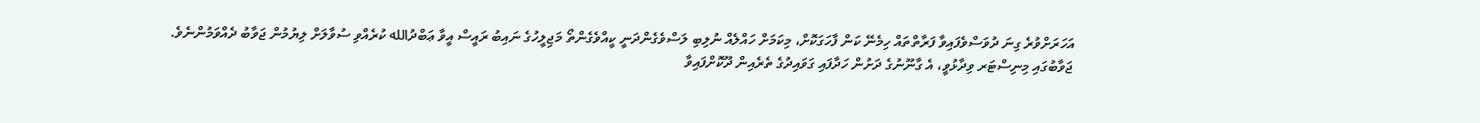އަހަރަށްވުރެ ގިނަ ދުވަސްވެފައިވާ ފަރާތްތައް ހިމެނޭ ކަން ފާހަގަކޮށް، މިކަމަށް ހައްލެއް ނުލިބި ލަސްވެގެންދަނީ ކީއްވެގެންތޯ މަޖިލީހުގެ ނައިބު ރައީސް އީވާ ޢަބްދުالله ކުރެއްވި ސުވާލަށް ލިޔުމުން ޖަވާބު ދެއްވަމުންނެވެ.
ޖަވާބުގައި މިނިސްޓަރ ވިދާޅުވީ، އެ ގާނޫނުގެ ދަށުން ހަދާފައި ގަވައިދުގެ ތެރެއިން ދޫކޮށްފައިވާ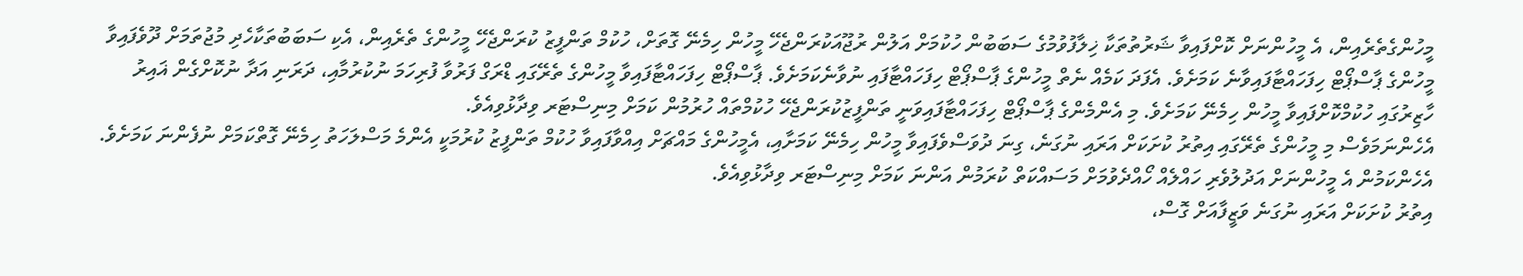މީހުންގެތެރެއިން، އެ މީހުންނަށް ކޮށްފައިވާ ޝަރުތުތަކާ ޚިލާފުވުމުގެ ސަބަބުން ހުކުމަށް އަލުން ރުޖޫއަކުރަންޖެހޭ މީހުން ހިމެނޭ ގޮތަށް، ހުކުމް ތަންފީޒު ކުރަންޖެހޭ މީހުންގެ ތެރެއިން، އެކި ސަބަބުތަކާހެދި މުޖުތަމަށް ދޫވެފައިވާ މީހުންގެ ޕާސްޕޯޓް ހިފަހައްޓާފައިވާނެ ކަމަށެވެ. އެފަދަ ކަމެއް ނެތް މީހުންގެ ޕާސްޕޯޓް ހިފަހައްޓާފައި ނުވާނެކަމަށެވެ. ޕާސްޕޯޓް ހިފަހައްޓާފައިވާ މީހުންގެ ތެރޭގައި ޑްރަގް ފަރުވާ ފުރިހަމަ ނުކުރުމާއި، ދަރަނި އަދާ ނުކޮށްގެން ޣައިރު ހާޒިރުގައި ހުކުމްކޮށްފައިވާ މީހުން ހިމެނޭ ކަމަށެވެ. މި އެންމެންގެ ޕާސްޕޯޓް ހިފަހައްޓާފައިވަނީ ތަންފީޒުކުރަންޖެހޭ ހުކުމްތައް ހުރުމުން ކަމަށް މިނިސްޓަރ ވިދާޅުވިއެވެ.
އެހެންނަމަވެސް މި މީހުންގެ ތެރޭގައި އިތުރު ކުށަކަށް އަރައި ނުގަނެ، ގިނަ ދުވަސްވެފައިވާ މީހުން ހިމެނޭ ކަމަށާއި، އެމީހުންގެ މައްޗަށް އިއްވާފައިވާ ހުކުމް ތަންފީޒު ކުރުމަކީ އެންމެ މަސްލަހަތު ހިމެނޭ ގޮތްކަމަށް ނުފެންނަ ކަމަށެވެ. އެހެންކަމުން އެ މީހުންނަށް އަދުލުވެރި ހައްލެއް ހޯއްދެވުމަށް މަސައްކަތް ކުރަމުން އަންނަ ކަމަށް މިނިސްޓަރ ވިދާޅުވިއެވެ.
އިތުރު ކުށަކަށް އަރައި ނުގަނެ ވަޒީފާއަށް ގޮސް،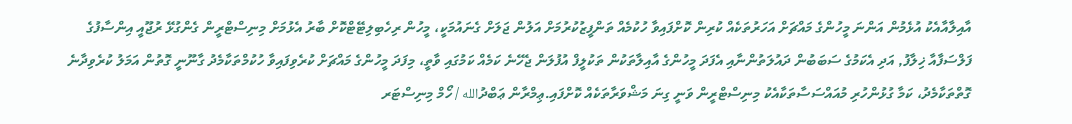އާއިލާއާއެކު އުޅެމުން އަންނަ މީހުންގެ މައްޗަށް އަހަރުތަކެއް ކުރިން ކޮށްފައިވާ ހުކުމެއް ތަންފީޒުކުރުމަށް އަލުން ޖަލަށް ގެނައުމަކީ، މީހުން ރިހެބިލިޓޭޓްކޮށް ބާރު އެޅުމަށް މިނިސްޓްރީން ގެންގުޅޭ ރުޖޫއީ އިންސާފުގެ ފަލްސަފާއާ ޚިލާފު, އަދި އެކަމުގެ ސަބަބުން ދައުލަތުންނާއި އެފަދަ މީހުންގެ އާއިލާތަކުން ތަކުލީފް އުފުލަން ޖެހޭނެ ކަމެއް ކަމުގައި ވާތީ، މިފަދަ މީހުންގެ މައްޗަށް ކުރެވިފައިވާ ހުކުމްތަކާމެދު ގާނޫނީ ގޮތުން އަމަލު ކުރެވިދާނެ ގޮތްތަކާމެދު، ކަމާ ގުޅުންހުރި މުއައްސަސާތަކާއެކު މިނިސްޓްރީން ވަނީ ގިނަ މަޝްވަރާތަކެއް ކޮށްފައި.ޢިމްރާން ޢަބްދުالله / ހޯމް މިނިސްޓަރ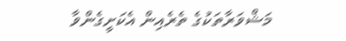މަޝްވަރާތަކުގެ ތެރެއިން އެކަށީގެންވާ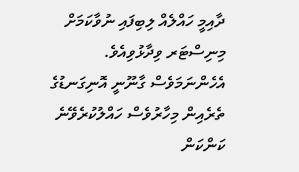ދާއިމީ ހައްލެއް ލިބިފައި ނުވާކަމަށް މިނިސްޓަރ ވިދާޅުވިއެވެ. އެހެންނަމަވެސް ގާނޫނީ އޮނިގަނޑުގެ ތެރެއިން މިހާރުވެސް ހައްލުކުރެވޭނެ ކަންކަން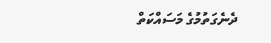ދެނެގަތުމުގެ މަސައްކަތް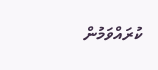ކުރައްވަމުން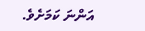އަންނަ ކަމަށެވެ.